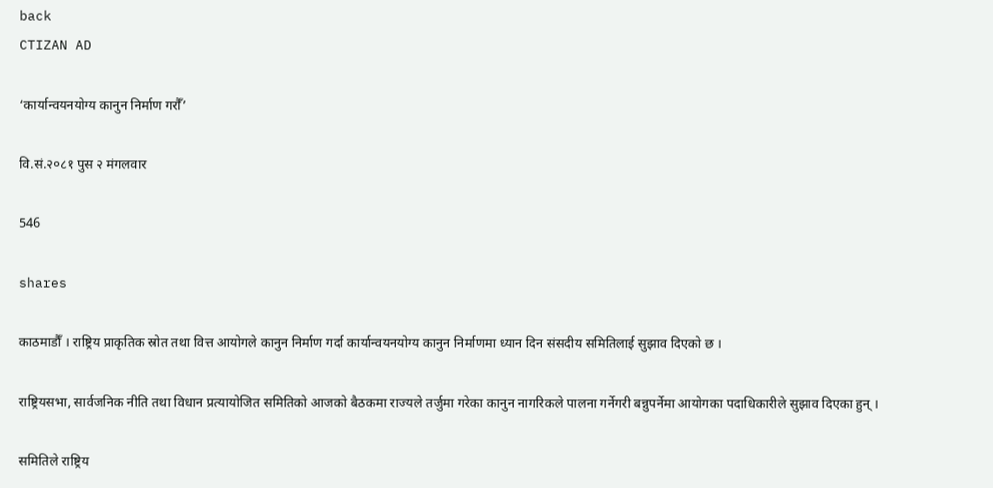back
CTIZAN AD

‘कार्यान्वयनयोग्य कानुन निर्माण गरौँ’

वि.सं.२०८१ पुस २ मंगलवार

546

shares

काठमाडौँ । राष्ट्रिय प्राकृतिक स्रोत तथा वित्त आयोगले कानुन निर्माण गर्दा कार्यान्वयनयोग्य कानुन निर्माणमा ध्यान दिन संसदीय समितिलाई सुझाव दिएको छ ।

राष्ट्रियसभा, सार्वजनिक नीति तथा विधान प्रत्यायोजित समितिको आजको बैठकमा राज्यले तर्जुमा गरेका कानुन नागरिकले पालना गर्नेगरी बन्नुपर्नेमा आयोगका पदाधिकारीले सुझाव दिएका हुन् ।

समितिले राष्ट्रिय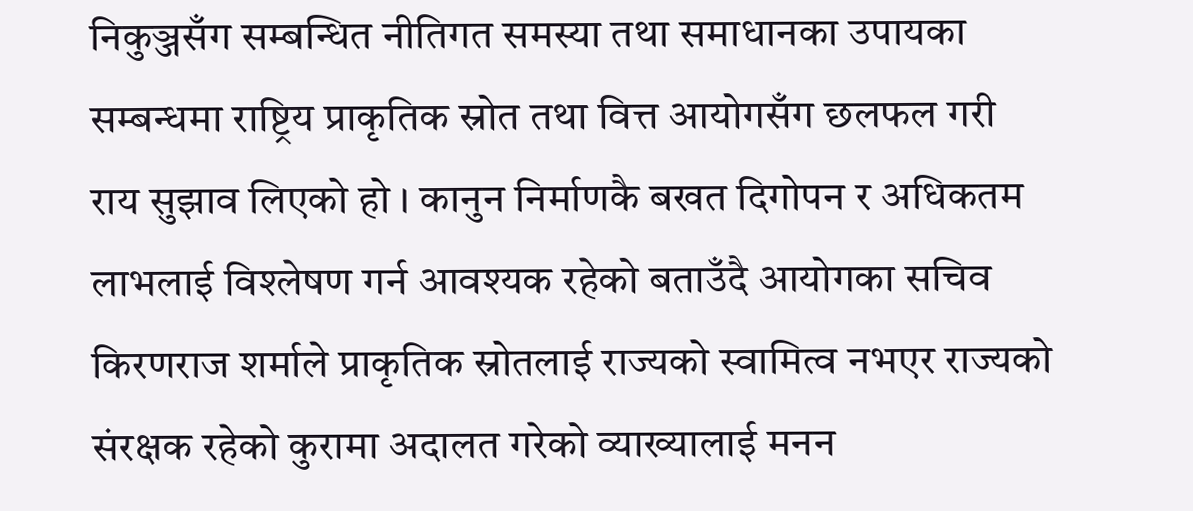निकुञ्जसँग सम्बन्धित नीतिगत समस्या तथा समाधानका उपायका सम्बन्धमा राष्ट्रिय प्राकृतिक स्रोत तथा वित्त आयोगसँग छलफल गरी राय सुझाव लिएको हो । कानुन निर्माणकै बखत दिगोपन र अधिकतम लाभलाई विश्लेषण गर्न आवश्यक रहेको बताउँदै आयोगका सचिव किरणराज शर्माले प्राकृतिक स्रोतलाई राज्यको स्वामित्व नभएर राज्यको संरक्षक रहेको कुरामा अदालत गरेको व्याख्यालाई मनन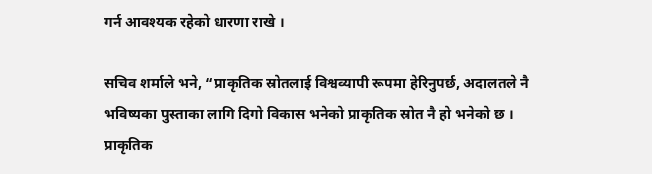गर्न आवश्यक रहेको धारणा राखे ।

सचिव शर्माले भने, “प्राकृतिक स्रोतलाई विश्वव्यापी रूपमा हेरिनुपर्छ, अदालतले नै भविष्यका पुस्ताका लागि दिगो विकास भनेको प्राकृतिक स्रोत नै हो भनेको छ । प्राकृतिक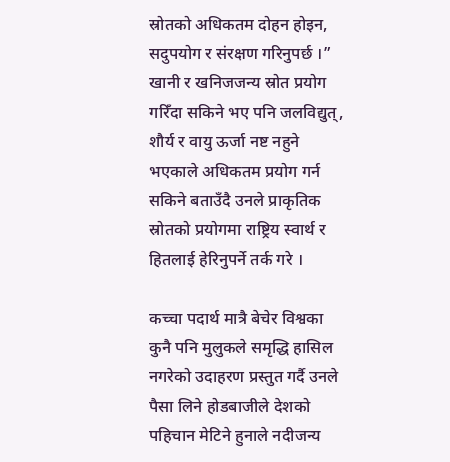स्रोतको अधिकतम दोहन होइन, सदुपयोग र संरक्षण गरिनुपर्छ ।” खानी र खनिजजन्य स्रोत प्रयोग गरिँदा सकिने भए पनि जलविद्युत्, शौर्य र वायु ऊर्जा नष्ट नहुने भएकाले अधिकतम प्रयोग गर्न सकिने बताउँदै उनले प्राकृतिक स्रोतको प्रयोगमा राष्ट्रिय स्वार्थ र हितलाई हेरिनुपर्ने तर्क गरे ।

कच्चा पदार्थ मात्रै बेचेर विश्वका कुनै पनि मुलुकले समृद्धि हासिल नगरेको उदाहरण प्रस्तुत गर्दै उनले पैसा लिने होडबाजीले देशको पहिचान मेटिने हुनाले नदीजन्य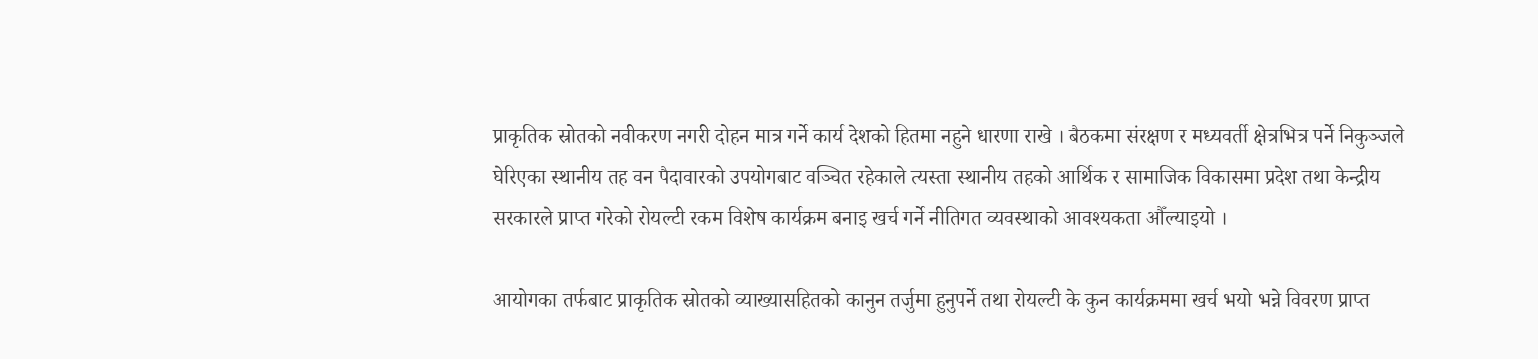प्राकृतिक स्रोतको नवीकरण नगरी दोहन मात्र गर्ने कार्य देशको हितमा नहुने धारणा राखे । बैठकमा संरक्षण र मध्यवर्ती क्षेत्रभित्र पर्ने निकुञ्जले घेरिएका स्थानीय तह वन पैदावारको उपयोगबाट वञ्चित रहेकाले त्यस्ता स्थानीय तहको आर्थिक र सामाजिक विकासमा प्रदेश तथा केन्द्रीय सरकारले प्राप्त गरेको रोयल्टी रकम विशेष कार्यक्रम बनाइ खर्च गर्ने नीतिगत व्यवस्थाको आवश्यकता औँल्याइयो ।

आयोगका तर्फबाट प्राकृतिक स्रोतको व्याख्यासहितको कानुन तर्जुमा हुनुपर्ने तथा रोयल्टी के कुन कार्यक्रममा खर्च भयो भन्ने विवरण प्राप्त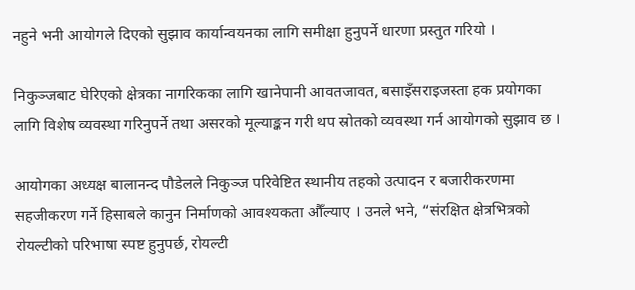नहुने भनी आयोगले दिएको सुझाव कार्यान्वयनका लागि समीक्षा हुनुपर्ने धारणा प्रस्तुत गरियो ।

निकुञ्जबाट घेरिएको क्षेत्रका नागरिकका लागि खानेपानी आवतजावत, बसाइँसराइजस्ता हक प्रयोगका लागि विशेष व्यवस्था गरिनुपर्ने तथा असरको मूल्याङ्कन गरी थप स्रोतको व्यवस्था गर्न आयोगको सुझाव छ ।

आयोगका अध्यक्ष बालानन्द पौडेलले निकुञ्ज परिवेष्टित स्थानीय तहको उत्पादन र बजारीकरणमा सहजीकरण गर्ने हिसाबले कानुन निर्माणको आवश्यकता औँल्याए । उनले भने, “संरक्षित क्षेत्रभित्रको रोयल्टीको परिभाषा स्पष्ट हुनुपर्छ, रोयल्टी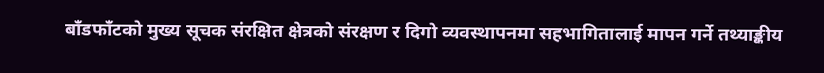बाँडफाँटको मुख्य सूचक संरक्षित क्षेत्रको संरक्षण र दिगो व्यवस्थापनमा सहभागितालाई मापन गर्ने तथ्याङ्कीय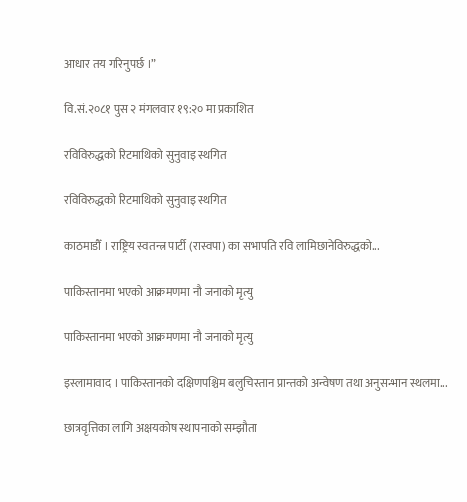आधार तय गरिनुपर्छ ।”

वि.सं.२०८१ पुस २ मंगलवार १९:२० मा प्रकाशित

रविविरुद्धको रिटमाथिको सुनुवाइ स्थगित

रविविरुद्धको रिटमाथिको सुनुवाइ स्थगित

काठमाडौँ । राष्ट्रिय स्वतन्त्र पार्टी (रास्वपा) का सभापति रवि लामिछानेविरुद्धको...

पाकिस्तानमा भएको आक्रमणमा नौ जनाको मृत्यु

पाकिस्तानमा भएको आक्रमणमा नौ जनाको मृत्यु

इस्लामावाद । पाकिस्तानको दक्षिणपश्चिम बलुचिस्तान प्रान्तको अन्वेषण तथा अनुसन्भान स्थलमा...

छात्रवृत्तिका लागि अक्षयकोष स्थापनाको सम्झौता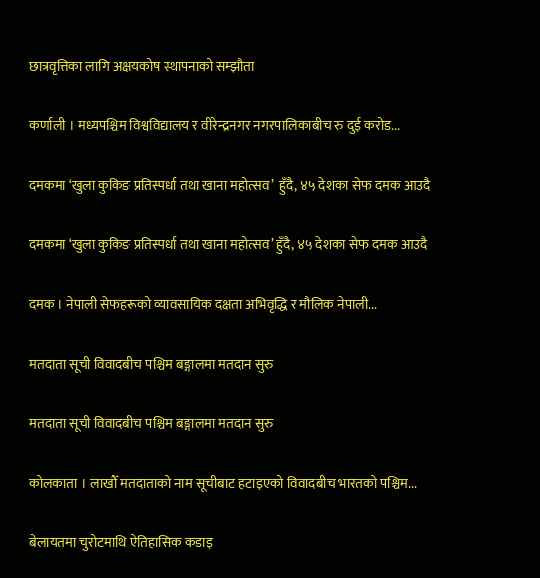छात्रवृत्तिका लागि अक्षयकोष स्थापनाको सम्झौता

कर्णाली । मध्यपश्चिम विश्वविद्यालय र वीरेन्द्रनगर नगरपालिकाबीच रु दुई करोड...

दमकमा ‘खुला कुकिङ प्रतिस्पर्धा तथा खाना महोत्सव’  हुँदै, ४५ देशका सेफ दमक आउदै

दमकमा ‘खुला कुकिङ प्रतिस्पर्धा तथा खाना महोत्सव’ हुँदै, ४५ देशका सेफ दमक आउदै

दमक । नेपाली सेफहरूको व्यावसायिक दक्षता अभिवृद्धि र मौलिक नेपाली...

मतदाता सूची विवादबीच पश्चिम बङ्गालमा मतदान सुरु

मतदाता सूची विवादबीच पश्चिम बङ्गालमा मतदान सुरु

कोलकाता । लाखौँ मतदाताको नाम सूचीबाट हटाइएको विवादबीच भारतको पश्चिम...

बेलायतमा चुरोटमाथि ऐतिहासिक कडाइ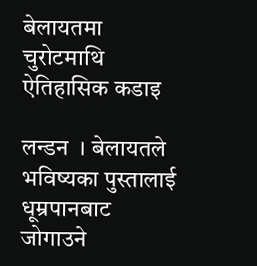बेलायतमा चुरोटमाथि ऐतिहासिक कडाइ

लन्डन  । बेलायतले भविष्यका पुस्तालाई धूम्रपानबाट जोगाउने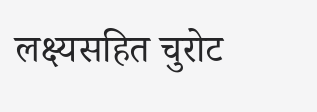लक्ष्यसहित चुरोट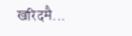खरिदमै...